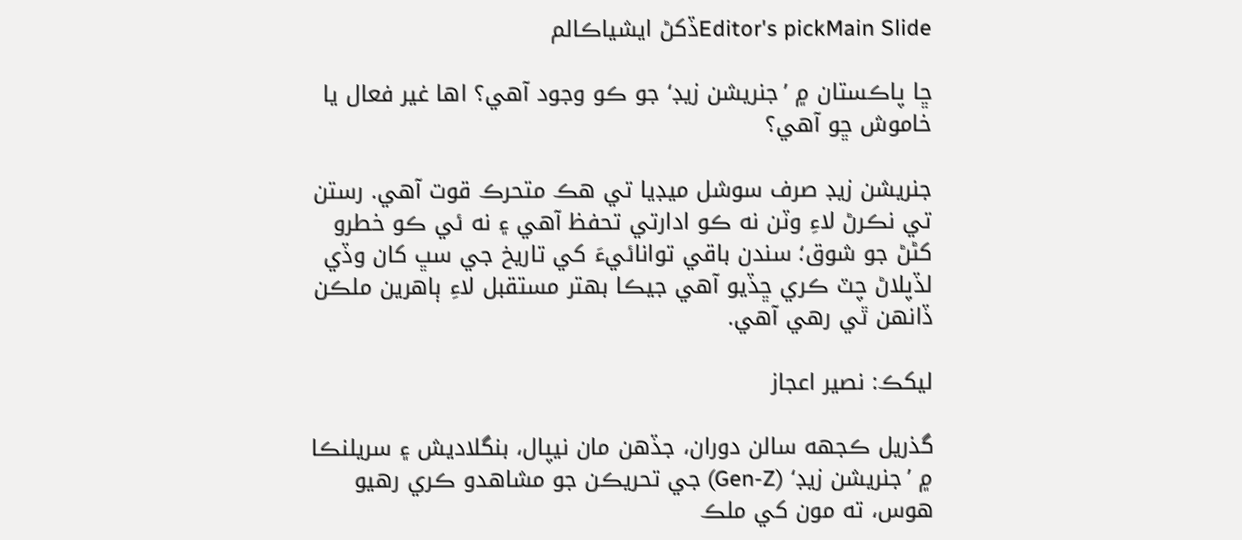Editor's pickMain Slideڏکڻ ايشياڪالم

ڇا پاڪستان ۾ ’جنريشن زيڊ‘ جو ڪو وجود آهي؟ اها غير فعال يا خاموش ڇو آھي؟

جنريشن زيڊ صرف سوشل ميڊيا تي هڪ متحرڪ قوت آهي. رستن تي نڪرڻ لاءِ وٽن نه ڪو ادارتي تحفظ آهي ۽ نه ئي ڪو خطرو کڻڻ جو شوق؛ سندن باقي توانائيءَ کي تاريخ جي سڀ کان وڏي لڏپلاڻ چٽ ڪري ڇڏيو آهي جيڪا بھتر مستقبل لاءِ ٻاھرين ملڪن ڏانھن ٿي رھي آھي.

ليکڪ: نصير اعجاز

گذريل ڪجهه سالن دوران، جڏهن مان نيپال، بنگلاديش ۽ سريلنڪا ۾ ’جنريشن زيڊ‘ (Gen-Z) جي تحريڪن جو مشاهدو ڪري رهيو هوس، ته مون کي ملڪ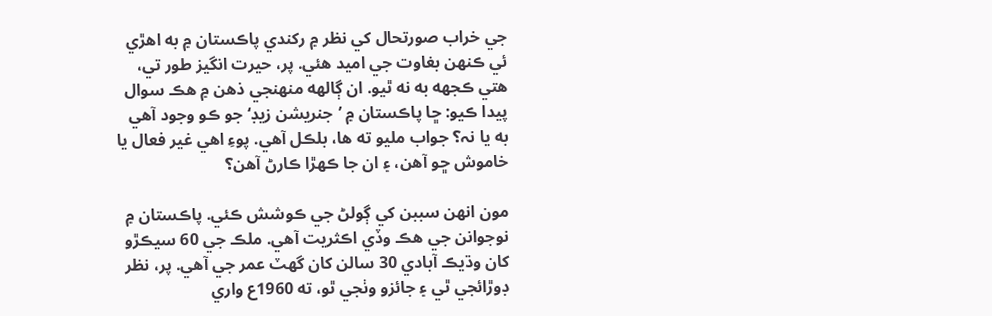جي خراب صورتحال کي نظر ۾ رکندي پاڪستان ۾ به اهڙي ئي ڪنهن بغاوت جي اميد هئي. پر، حيرت انگيز طور تي، هتي ڪجهه به نه ٿيو. ان ڳالهه منهنجي ذهن ۾ هڪ سوال پيدا ڪيو: ڇا پاڪستان ۾ ’جنريشن زيڊ‘ جو ڪو وجود آهي به يا نہ؟ جواب مليو ته ها، بلڪل آهي. پوءِ اهي غير فعال يا خاموش ڇو آهن، ۽ ان جا ڪهڙا ڪارڻ آهن؟

مون انهن سببن کي ڳولڻ جي ڪوشش ڪئي. پاڪستان ۾ نوجوانن جي هڪ وڏي اڪثريت آهي. ملڪ جي 60 سيڪڙو کان وڌيڪ آبادي 30 سالن کان گهٽ عمر جي آهي. پر، نظر ڊوڙائجي ٿي ۽ جائزو وٺجي ٿو، ته 1960ع واري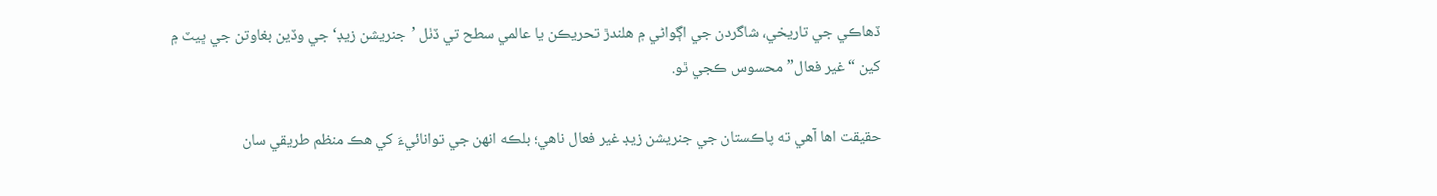ڏهاڪي جي تاريخي، شاگردن جي اڳواڻي ۾ هلندڙ تحريڪن يا عالمي سطح تي ڏٺل ’جنريشن زيڊ‘ جي وڏين بغاوتن جي ڀيٽ ۾ کين “غير فعال”محسوس ڪجي ٿو.

حقيقت اها آهي ته پاڪستان جي جنريشن زيڊ غير فعال ناهي؛ بلڪه انهن جي توانائيءَ کي هڪ منظم طريقي سان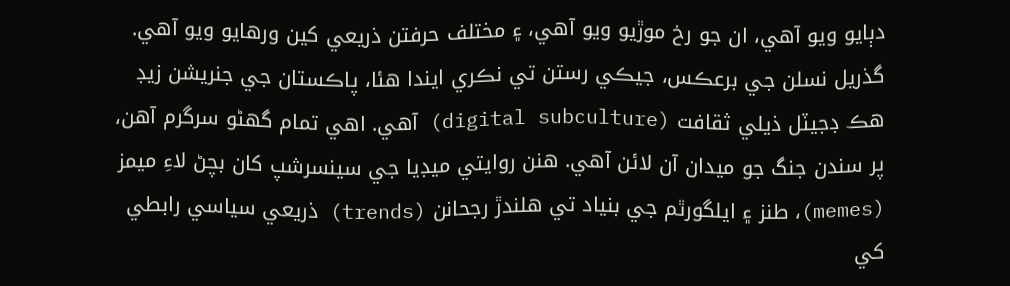دٻايو ويو آهي، ان جو رخ موڙيو ويو آهي، ۽ مختلف حرفتن ذريعي کين ورهايو ويو آهي. گذريل نسلن جي برعڪس، جيڪي رستن تي نڪري ايندا هئا، پاڪستان جي جنريشن زيڊ هڪ ڊجيٽل ذيلي ثقافت (digital subculture) آهي. اهي تمام گهڻو سرگرم آهن، پر سندن جنگ جو ميدان آن لائن آهي. هنن روايتي ميڊيا جي سينسرشپ کان بچڻ لاءِ ميمز (memes)، طنز ۽ ايلگورٿم جي بنياد تي هلندڙ رجحانن (trends) ذريعي سياسي رابطي کي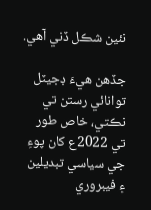نئين شڪل ڏني آهي.

جڏهن هيءَ ڊجيٽل توانائي رستن تي نڪتي، خاص طور تي 2022ع کان پوءِ جي سياسي تبديلين ۽ فيبروري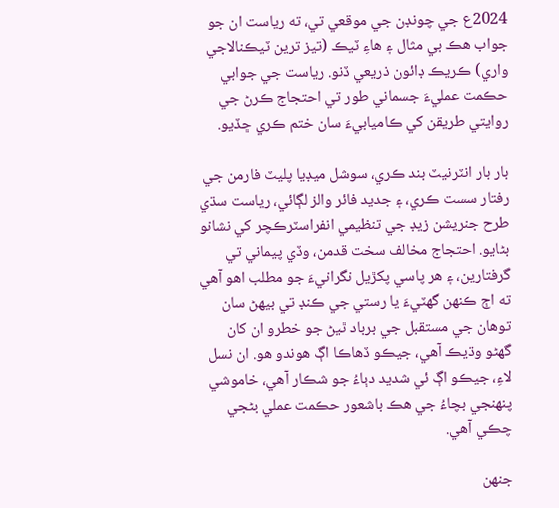2024ع جي چونڊن جي موقعي تي، ته رياست ان جو جواب هڪ بي مثال ۽ هاءِ ٽيڪ (تيز ترين ٽيڪنالاجي واري) ڪريڪ ڊائون ذريعي ڏنو. رياست جي جوابي حڪمت عمليءَ جسماني طور تي احتجاج ڪرڻ جي روايتي طريقن کي ڪاميابيءَ سان ختم ڪري ڇڏيو.

بار بار انٽرنيٽ بند ڪري، سوشل ميڊيا پليٽ فارمن جي رفتار سست ڪري، ۽ جديد فائر والز لڳائي، رياست سڌي طرح جنريشن زيڊ جي تنظيمي انفراسٽرڪچر کي نشانو بڻايو. احتجاج مخالف سخت قدمن، وڏي پيماني تي گرفتارين، ۽ هر پاسي پکڙيل نگرانيءَ جو مطلب اهو آهي ته اڄ ڪنهن گهٽيءَ يا رستي جي ڪنڊ تي بيهڻ سان توهان جي مستقبل جي برباد ٿيڻ جو خطرو ان کان گهڻو وڌيڪ آهي، جيڪو ڏهاڪا اڳ هوندو هو. ان نسل لاءِ، جيڪو اڳ ئي شديد دٻاءُ جو شڪار آهي، خاموشي پنهنجي بچاءُ جي هڪ باشعور حڪمت عملي بڻجي چڪي آهي.

جنھن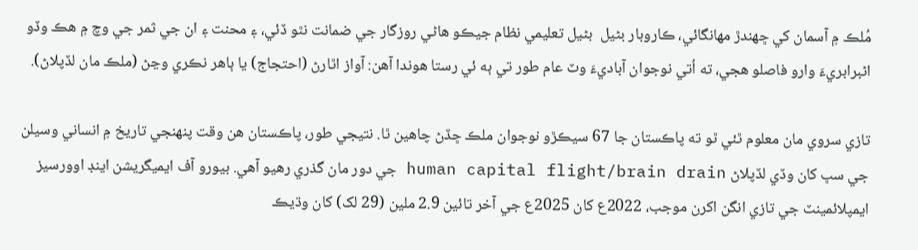مُلڪ ۾ آسمان کي ڇهندڙ مهانگائي، ڪاروبار بڻيل  بڻيل تعليمي نظام جيڪو هاڻي روزگار جي ضمانت نٿو ڏئي، ۽ محنت ۽ ان جي ثمر جي وچ ۾ هڪ وڏو اڻبرابريءَ وارو فاصلو هجي، ته اُتي نوجوان آباديءَ وٽ عام طور تي ٻه ئي رستا هوندا آهن: آواز اٿارڻ (احتجاج) يا ٻاهر نڪري وڃڻ (ملڪ مان لڏپلاڻ).

تازي سروي مان معلوم ٿئي ٿو ته پاڪستان جا 67 سيڪڙو نوجوان ملڪ ڇڏڻ چاهين ٿا. نتيجي طور، پاڪستان هن وقت پنهنجي تاريخ ۾ انساني وسيلن جي سڀ کان وڏي لڏپلاڻ human capital flight/brain drain جي دور مان گذري رهيو آهي. بيورو آف ايميگريشن اينڊ اوورسيز ايمپلائمينٽ جي تازي انگن اکرن موجب، 2022ع کان 2025ع جي آخر تائين 2.9 ملين (29 لک) کان وڌيڪ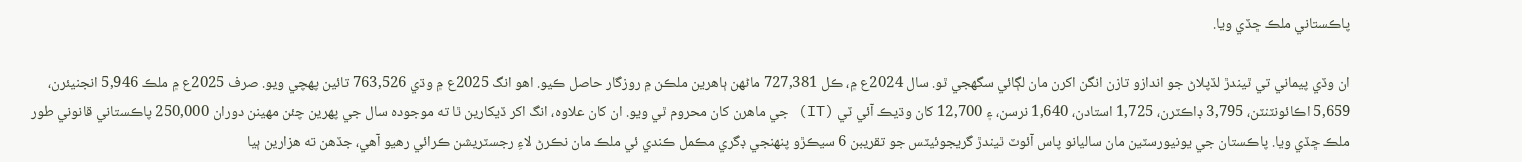پاڪستاني ملڪ ڇڏي ويا.

ان وڏي پيماني تي ٿيندڙ لڏپلاڻ جو اندازو تازن انگن اکرن مان لڳائي سگهجي ٿو. سال 2024ع ۾، ڪل 727,381 ماڻهن ٻاهرين ملڪن ۾ روزگار حاصل ڪيو. اهو انگ 2025ع ۾ وڌي 763,526 تائين پهچي ويو. صرف 2025ع ۾ ملڪ 5,946 انجنيئرن، 5,659 اڪائونٽنٽن، 3,795 ڊاڪٽرن، 1,725 استادن، 1,640 نرسن، ۽ 12,700 کان وڌيڪ آئي ٽي (IT) جي ماهرن کان محروم ٿي ويو. ان کان علاوه، انگ اکر ڏيکارين ٿا ته موجوده سال جي پهرين چئن مھينن دوران 250,000 پاڪستاني قانوني طور ملڪ ڇڏي ويا. پاڪستان جي يونيورسٽين مان ساليانو پاس آئوٽ ٿيندڙ گريجوئيٽس جو تقريبن 6 سيڪڙو پنهنجي ڊگري مڪمل ڪندي ئي ملڪ مان نڪرڻ لاءِ رجسٽريشن ڪرائي رهيو آهي، جڏهن ته هزارين ٻيا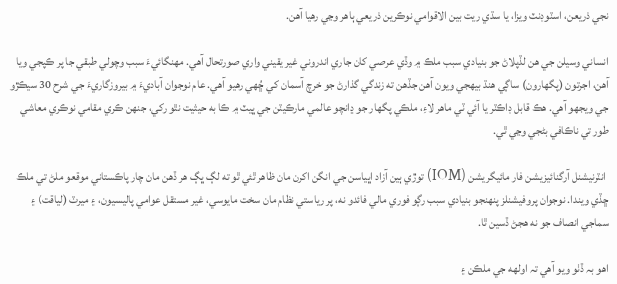نجي ذريعن، اسٽوڊنٽ ويزا، يا سڌي ريت بين الاقوامي نوڪرين ذريعي ٻاهر وڃي رهيا آهن.

انساني وسيلن جي هن لڏپلاڻ جو بنيادي سبب ملڪ ۾ وڏي عرصي کان جاري اندروني غير يقيني واري صورتحال آهي. مهنگائيءَ سبب وچولي طبقي جا پر ڪپجي ويا آهن، اجرتون (پگهارون) ساڳي هنڌ بيهجي ويون آهن جڏهن ته زندگي گذارڻ جو خرچ آسمان کي ڇُھي رهيو آهي. عام نوجوان آباديءَ ۾ بيروزگاريءَ جي شرح 30 سيڪڙو جي ويجهو آهي. هڪ قابل ڊاڪٽر يا آئي ٽي ماهر لاءِ، ملڪي پگهار جو ڍانچو عالمي مارڪيٽن جي ڀيٽ ۾ ڪا به حيثيت نٿو رکي، جنهن ڪري مقامي نوڪري معاشي طور تي ناڪافي بڻجي وڃي ٿي.

 انٽرنيشنل آرگنائيزيشن فار مائيگريشن (IOM) توڙي ٻين آزاد اڀياسن جي انگن اکرن مان ظاهر ٿئي ٿو ته لڳ ڀڳ هر ڏهن مان چار پاڪستاني موقعو ملڻ تي ملڪ ڇڏي ويندا. نوجوان پروفيشنلز پنهنجو بنيادي سبب رڳو فوري مالي فائدو نه، پر رياستي نظام مان سخت مايوسي، غير مستقل عوامي پاليسيون، ۽ ميرٽ (لياقت) ۽ سماجي انصاف جو نه هجڻ ڏسين ٿا.

اھو بہ ڏٺو ويو آھي تہ اولهه جي ملڪن ۽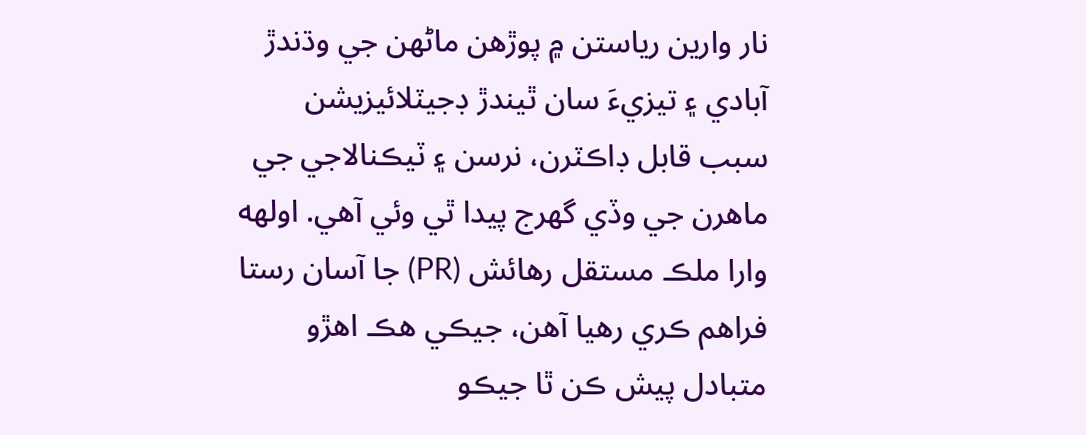نار وارين رياستن ۾ پوڙھن ماڻھن جي وڌندڙ آبادي ۽ تيزيءَ سان ٿيندڙ ڊجيٽلائيزيشن سبب قابل ڊاڪٽرن، نرسن ۽ ٽيڪنالاجي جي ماهرن جي وڏي گهرج پيدا ٿي وئي آهي. اولهه وارا ملڪ مستقل رهائش (PR) جا آسان رستا فراهم ڪري رهيا آهن، جيڪي هڪ اهڙو متبادل پيش ڪن ٿا جيڪو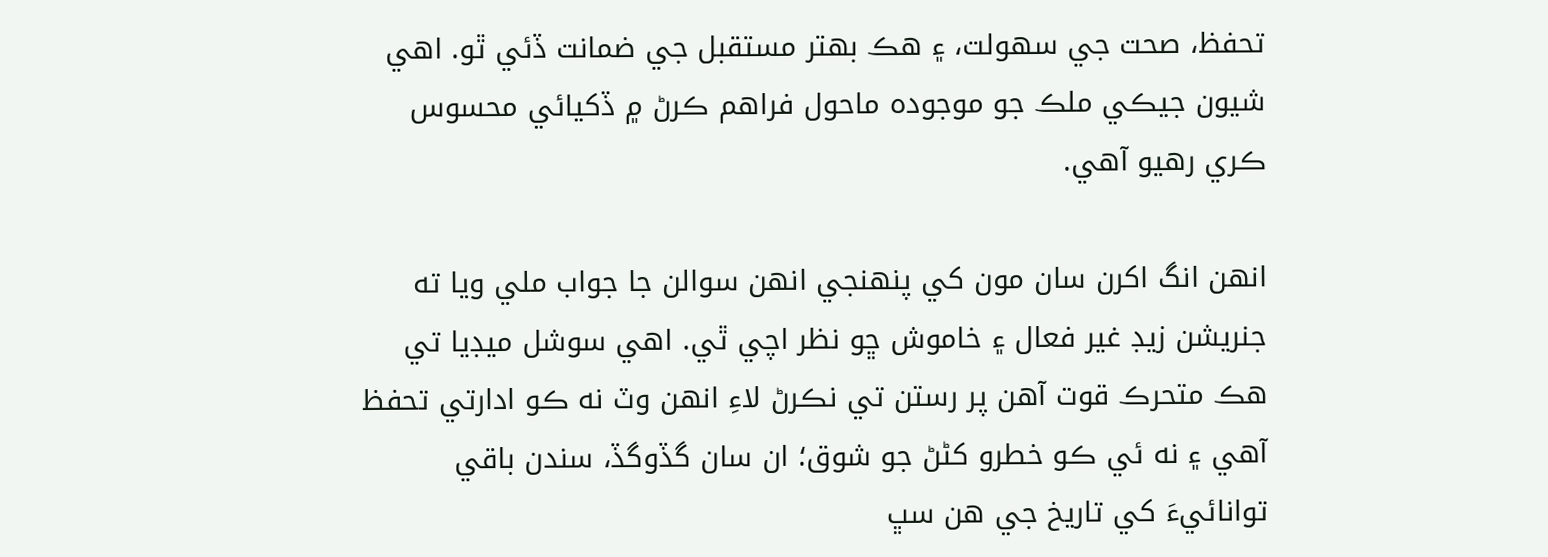تحفظ، صحت جي سھولت، ۽ هڪ بهتر مستقبل جي ضمانت ڏئي ٿو. اهي شيون جيڪي ملڪ جو موجوده ماحول فراهم ڪرڻ ۾ ڏکيائي محسوس ڪري رهيو آهي.

انھن انگ اکرن سان مون کي پنهنجي انهن سوالن جا جواب ملي ويا ته جنريشن زيڊ غير فعال ۽ خاموش ڇو نظر اچي ٿي. اهي سوشل ميڊيا تي هڪ متحرڪ قوت آهن پر رستن تي نڪرڻ لاءِ انهن وٽ نه ڪو ادارتي تحفظ آهي ۽ نه ئي ڪو خطرو کڻڻ جو شوق؛ ان سان گڏوگڏ، سندن باقي توانائيءَ کي تاريخ جي هن سڀ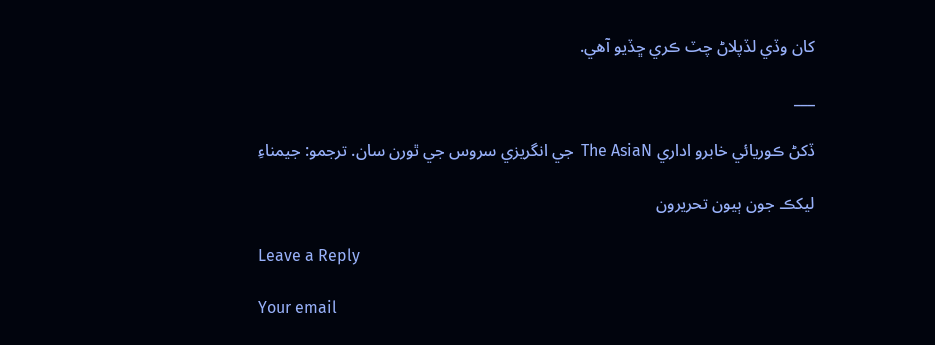کان وڏي لڏپلاڻ چٽ ڪري ڇڏيو آهي.

___

ڏکڻ ڪوريائي خابرو اداري The AsiaN  جي انگريزي سروس جي ٿورن سان. ترجمو: جيمناءِ

ليکڪ جون ٻيون تحريرون

Leave a Reply

Your email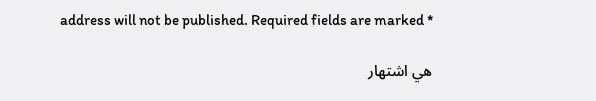address will not be published. Required fields are marked *

هي اشتهار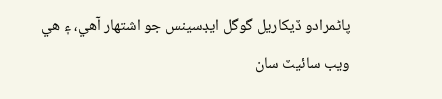پاڻمرادو ڏيکاريل گوگل ايڊسينس جو اشتهار آهي، ۽ هي ويب سائيٽ سان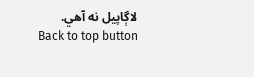لاڳاپيل نه آهي.
Back to top button